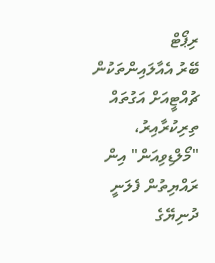ރިޕޯޓް
ބޭރު އެއާލައިންތަކުން ޗުއްޓީއަށް އަގުތައް ތިރިކުރާއިރު، "މޯލްޑިވިއަން" އިން ރައްޔިތުން ފެލަނީ
ދުނިޔޭގެ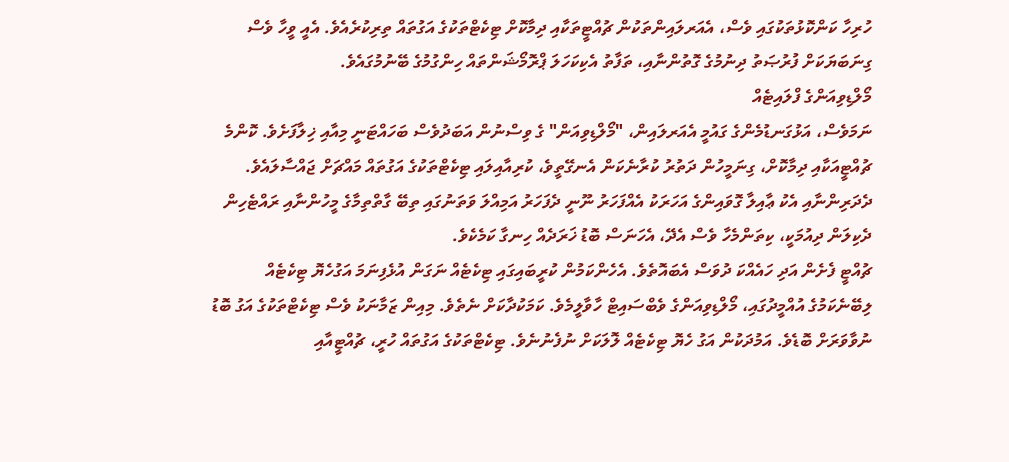ހުރިހާ ކަންކޮޅުތަކުގައި ވެސް، އެއަރލައިންތަކުން ޗުއްޓީތަކާއި ދިމާކޮށް ޓިކެޓްތަކުގެ އަގުތައް ތިރިކުރެއެވެ. އެއީ ވީހާ ވެސް ގިނަބަޔަކަށް ފުރުޞަތު ދިނުމުގެ ގޮތުންނާއި، ތަފާތު އެކިކަހަލަ ޕްރޮމޯޝަންތައް ހިންގުމުގެ ބޭނުމުގައެވެ.
މޯލްޑިވިއަންގެ ފްލައިޓެއް
ނަމަވެސް، އަޅުގަނޑުމެންގެ ގައުމީ އެއަރލައިން، "މޯލްޑިވިއަން" ގެ ވިސްނުން އަބަދުވެސް ބަހައްޓަނީ މިއާއި ޚިލާފަށެވެ. ކޮންމެ ޗުއްޓީއަކާއި ދިމާކޮށް، ގިނަމީހުން ދަތުރު ކުރާނެކަން އެނގޭތީވެ، ކުރިއާއިލައި ޓިކެޓްތަކުގެ އަގުތައް މައްޗަށް ޖައްސާލައެވެ.
ދެދަރިންނާއި އެކު ޢާއިލާ ގޮވައިންގެ އަހަރަކު އެއްފަހަރު ނޫނީ ދެފަހަރު އަމިއްލަ ވަތަނުގައި ތިބޭ ގާތްތިމާގެ މީހުންނާއި ރައްޓެހިން ދެކިލަން ދިއުމަކީ، ކިތަންމެހާ ވެސް އެދޭ، އެހަނަސް ބޮޑު ޚަރަދެއް ހިނގާ ކަމެކެވެ.
ޗުއްޓީ ފެށެން އަދި ހައެއްކަ ދުވަސް އެބައޮތެވެ. އެހެންކަމުން ކުރީބައިގައި ޓިކެޓެއް ނަގަން އުޅެފިނަމަ އަގުހެޔޮ ޓިކެޓެއް ލިބޭނެކަމުގެ އުއްމީދުގައި، މޯލްޑިވިއަންގެ ވެބްސައިޓް ހާވާލީމެވެ. ކަމަކުދާކަށް ނެތެވެ. މިއިން ޒަމާނަކު ވެސް ޓިކެޓްތަކުގެ އަގު ބޮޑު ނުވާވަރަށް ބޮޑެވެ. އަމުދަކުން އަގު ހެޔޮ ޓިކެޓެއް ލޮލަކަށް ނުފެނުނެވެ. ޓިކެޓްތަކުގެ އަގުތައް ހުރީ، ޗުއްޓީއާއި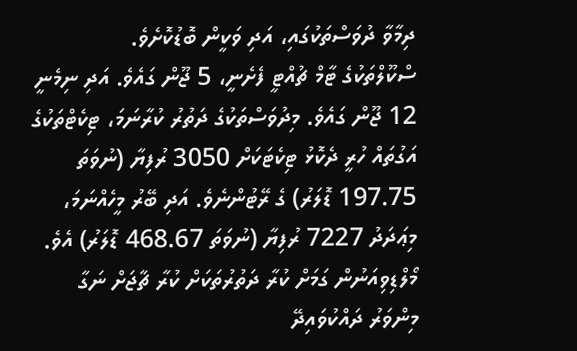ދިމާވާ ދުވަސްތަކުގައި، އަދި ވަކީން ބޮޑުކޮށެވެ.
ސްކޫލްތަކުގެ ޓާމް ޗުއްޓީ ފެށެނީ، 5 ޖޫން ގައެވެ. އަދި ނިމެނީ 12 ޖޫން ގައެވެ. މިދުވަސްތަކުގެ ދަތުރު ކުރާނަމަ، ޓިކެޓްތަކުގެ އަގުތައް ހުރީ ދެކޮޅު ޓިކެޓަކަށް 3050 ރުފިޔާ (ނުވަތަ 197.75 ޑޮލަރު) ގެ ރޭޓުންނެވެ. އަދި ބޭރު މީހެއްނަމަ، މިޢަދަދު 7227 ރުފިޔާ (ނުވަތަ 468.67 ޑޮލަރު) އެވެ.
މޯލްޑިވިއަނުން ގަމަށް ކުރާ ދަތުރުތަކަށް ކުރާ ޗާޖަށް ނަގާ މިންވަރު ދައްކުވައިދޭ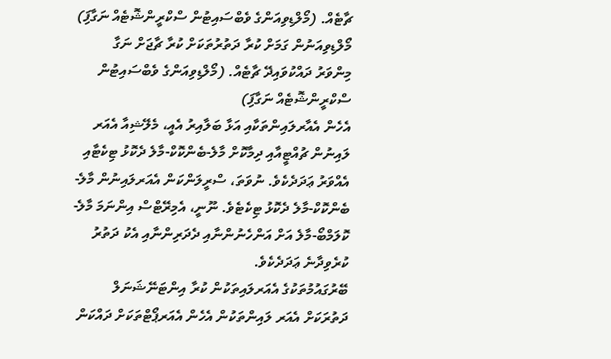ޗާޓެއް. (މޯލްޑިވިއަންގެ ވެބްސައިޓުން ސްކްރީންޝޮޓެއް ނަގާފަި)
މޯލްޑިވިއަނުން ގަމަށް ކުރާ ދަތުރުތަކަށް ކުރާ ޗާޖަށް ނަގާ މިންވަރު ދައްކުވައިދޭ ޗާޓެއް. (މޯލްޑިވިއަންގެ ވެބްސައިޓުން ސްކްރީންޝޮޓެއް ނަގާފަި)
އެހެން އެއާރލައިންތަކާއި އަޅާ ބަލާއިރު އެއީ، މެލޭޝިއާ އެއަރ ލައިނުން ޗުއްޓީއާއި ދިމާކޮށް މާލެ-ބެންކޮކް-މާލެ ދެކޮޅު ޓިކެޓާއި އެއްވަރު ޢަދަދެކެވެ. ނުވަތަ، ސްރީލަންކަން އެއަރލައިނުން މާލެ-ބެންކޮކް-މާލެ ދެކޮޅު ޓިކެޓެވެ. ނޫނީ، އެމިރޭޓްސް އިންނަމަ މާލެ-ކޮލަމްބޯ-މާލެ އަށް އަންހެނުންނާއި ދެދަރިންނާއި އެކު ދަތުރު ކުރެވިދާނެ ޢަދަދެކެވެ.
ބޭރުގައުމުތަކުގެ އެއަރލައިތަކުން ކުރާ އިންޓަނޭޝަނަލް ދަތުރަކަށް އެއަރ ލައިންތަކުން އެހެން އެއަރޕޯޓްތަކަށް ދައްކަން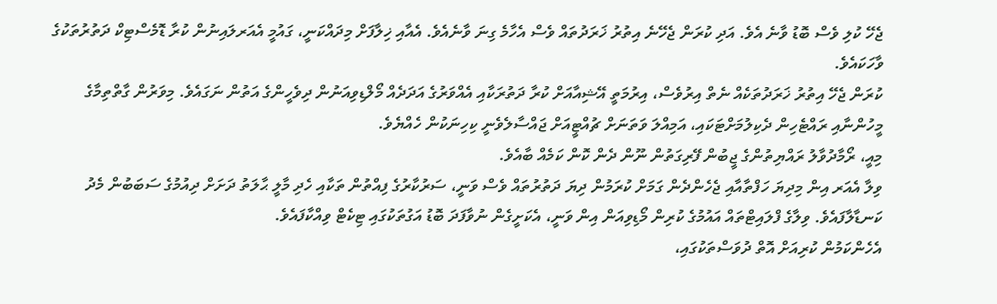ޖެހޭ ކުލި ވެސް ބޮޑު ވާނެ އެވެ. އަދި ކުރަން ޖެހޭނެ އިތުރު ޚަރަދުތައް ވެސް އެހާމެ ގިނަ ވާނެއެވެ. އެއާއި ޚިލާފަށް މިދައްކަނީ، ގައުމީ އެއަރލައިނުން ކުރާ ޑޮމެސްޓިކް ދަތުރުތަކުގެ ވާހަކައެވެ.
ކުރަން ޖެހޭ އިތުރު ޚަރަދުތަކެއް ނެތް އިރުވެސް، އިރުމަތީ އޭޝިއާއަށް ކުރާ ދަތުރަކާއި އެއްވަރުގެ އަދަދެއް މޯލްޑިވިއަނުން ދިވެހީންގެ އަތުން ނަގައެވެ. މިވަރުން ގާތްތިމާގެ މީހުންނާއި ރައްޓެހިން ދެކިލުމަށްޓަކައި، އަމިއްލަ ވަތަނަށް ޗުއްޓީއަށް ޖައްސާލެވެނީ ކިހިނަކުން ހެއްޔެވެ.
މިއީ، ރޯމާދުވާލު ރައްޔިތުންގެ ޖީބުން ފޭރިގަތުން ނޫން ދެން ކޮން ކަމެއް ބާއެވެ.
ވިލާ އެއަރ އިން މިދިޔަ ހަފްތާއާއި ޖެހެންދެން ގަމަށް ކުރަމުން ދިޔަ ދަތުރުތައް ވެސް ވަނީ، ސަރުކާރުގެ ފިއްތުން ތަކާއި ހެދި މާލީ ޙާލަތު ދަށަށް ދިއުމުގެ ސަބަބުން މެދު ކަނޑާލާފައެވެ. ވިލާގެ ފްލައިޓްތައް އައުމުގެ ކުރިން މޯޑިވިއަން އިން ވަނީ، އެކަށީގެން ނުވާފަދަ ބޮޑު އަގުތަކުގައި ޓިކެޓް ވިއްކާފައެވެ.
އެހެންކަމުން ކުރިއަށް އޮތް ދުވަސްތަކުގައި،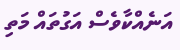އަނެއްކާވެސް އަގުތައް މަތި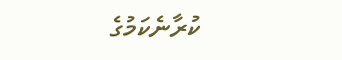ކުރާނެކަމުގެ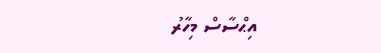އިޙްސާސް މިހާރު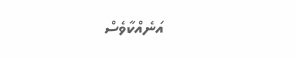އަނެއްކާވެސް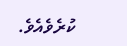ކުރެވެއެވެ.